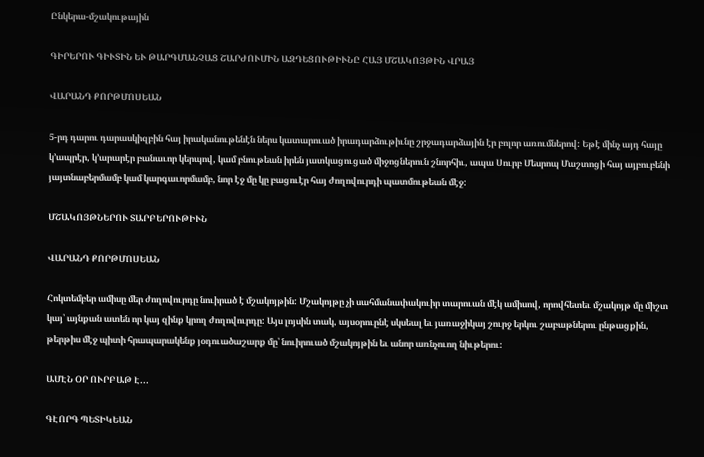Ընկերա-մշակութային

ԳԻՐԵՐՈՒ ԳԻՒՏԻՆ ԵՒ ԹԱՐԳՄԱՆՉԱՑ ՇԱՐԺՈՒՄԻՆ ԱԶԴԵՑՈՒԹԻՒՆԸ ՀԱՅ ՄՇԱԿՈՅԹԻՆ ՎՐԱՅ

ՎԱՐԱՆԴ ՔՈՐԹՄՈՍԵԱՆ

5-րդ դարու դարասկիզբին հայ իրականութենէն ներս կատարուած իրադարձութիւնը շրջադարձային էր բոլոր առումներով: Եթէ մինչ այդ հայը կ՚ապրէր, կ՚արարէր բանաւոր կերպով, կամ բնութեան իրեն յատկացուցած միջոցներուն շնորհիւ, ապա Սուրբ Մեսրոպ Մաշտոցի հայ այբուբենի յայտնաբերմամբ կամ կարգաւորմամբ, նոր էջ մը կը բացուէր հայ ժողովուրդի պատմութեան մէջ:

ՄՇԱԿՈՅԹՆԵՐՈՒ ՏԱՐԲԵՐՈՒԹԻՒՆ

ՎԱՐԱՆԴ ՔՈՐԹՄՈՍԵԱՆ

Հոկտեմբեր ամիսը մեր ժողովուրդը նուիրած է մշակոյթին: Մշակոյթը չի սահմանափակուիր տարուան մէկ ամիսով, որովհետեւ մշակոյթ մը միշտ կայ՝ այնքան ատեն որ կայ զինք կրող ժողովուրդը: Այս լոյսին տակ, այսօրուընէ սկսեալ եւ յառաջիկայ շուրջ երկու շաբաթներու ընթացքին, թերթիս մէջ պիտի հրապարակենք յօդուածաշարք մը՝ նուիրուած մշակոյթին եւ անոր առնչուող նիւթերու:

ԱՄԷՆ ՕՐ ՈՒՐԲԱԹ Է...

ԳԷՈՐԳ ՊԵՏԻԿԵԱՆ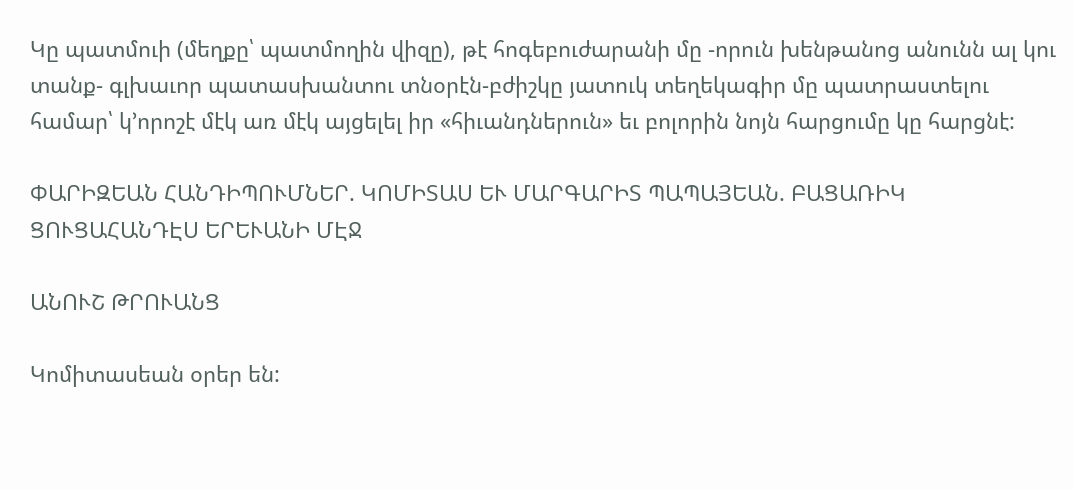Կը պատմուի (մեղքը՝ պատմողին վիզը), թէ հոգեբուժարանի մը -որուն խենթանոց անունն ալ կու տանք- գլխաւոր պատասխանտու տնօրէն-բժիշկը յատուկ տեղեկագիր մը պատրաստելու համար՝ կ՚որոշէ մէկ առ մէկ այցելել իր «հիւանդներուն» եւ բոլորին նոյն հարցումը կը հարցնէ:

ՓԱՐԻԶԵԱՆ ՀԱՆԴԻՊՈՒՄՆԵՐ. ԿՈՄԻՏԱՍ ԵՒ ՄԱՐԳԱՐԻՏ ՊԱՊԱՅԵԱՆ. ԲԱՑԱՌԻԿ ՑՈՒՑԱՀԱՆԴԷՍ ԵՐԵՒԱՆԻ ՄԷՋ

ԱՆՈՒՇ ԹՐՈՒԱՆՑ

Կոմիտասեան օրեր են: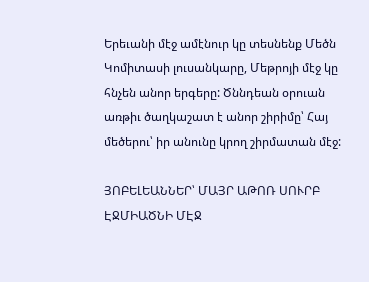Երեւանի մէջ ամէնուր կը տեսնենք Մեծն Կոմիտասի լուսանկարը, Մեթրոյի մէջ կը հնչեն անոր երգերը: Ծննդեան օրուան առթիւ ծաղկաշատ է անոր շիրիմը՝ Հայ մեծերու՝ իր անունը կրող շիրմատան մէջ:

ՅՈԲԵԼԵԱՆՆԵՐ՝ ՄԱՅՐ ԱԹՈՌ ՍՈՒՐԲ ԷՋՄԻԱԾՆԻ ՄԷՋ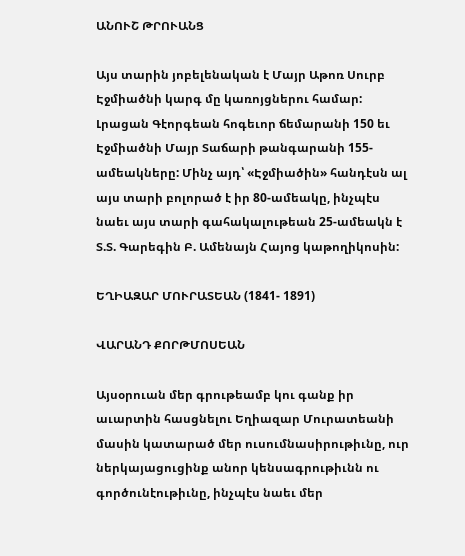ԱՆՈՒՇ ԹՐՈՒԱՆՑ

Այս տարին յոբելենական է Մայր Աթոռ Սուրբ Էջմիածնի կարգ մը կառոյցներու համար:
Լրացան Գէորգեան հոգեւոր ճեմարանի 150 եւ Էջմիածնի Մայր Տաճարի թանգարանի 155-ամեակները: Մինչ այդ՝ «Էջմիածին» հանդէսն ալ այս տարի բոլորած է իր 80-ամեակը, ինչպէս նաեւ այս տարի գահակալութեան 25-ամեակն է Տ.Տ. Գարեգին Բ. Ամենայն Հայոց կաթողիկոսին:

ԵՂԻԱԶԱՐ ՄՈՒՐԱՏԵԱՆ (1841- 1891)

ՎԱՐԱՆԴ ՔՈՐԹՄՈՍԵԱՆ

Այսօրուան մեր գրութեամբ կու գանք իր աւարտին հասցնելու Եղիազար Մուրատեանի մասին կատարած մեր ուսումնասիրութիւնը, ուր ներկայացուցինք անոր կենսագրութիւնն ու գործունէութիւնը, ինչպէս նաեւ մեր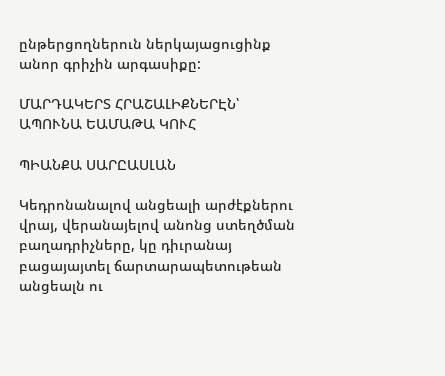ընթերցողներուն ներկայացուցինք անոր գրիչին արգասիքը:

ՄԱՐԴԱԿԵՐՏ ՀՐԱՇԱԼԻՔՆԵՐԷՆ՝ ԱՊՈՒՆԱ ԵԱՄԱԹԱ ԿՈՒՀ

ՊԻԱՆՔԱ ՍԱՐԸԱՍԼԱՆ

Կեդրոնանալով անցեալի արժէքներու վրայ, վերանայելով անոնց ստեղծման բաղադրիչները, կը դիւրանայ բացայայտել ճարտարապետութեան անցեալն ու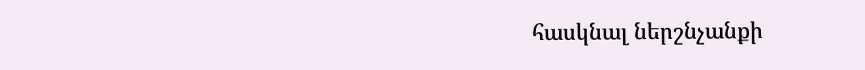հասկնալ ներշնչանքի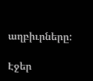աղբիւրները:

Էջեր